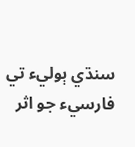سنڌي ٻوليء تي فارسيء جو اثر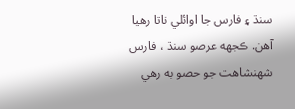سنڌ ۽ فارس جا اوائلي ناتا رهيا آهن. ڪجهه عرصو سنڌ ، فارس شهنشاهت جو حصو به رھي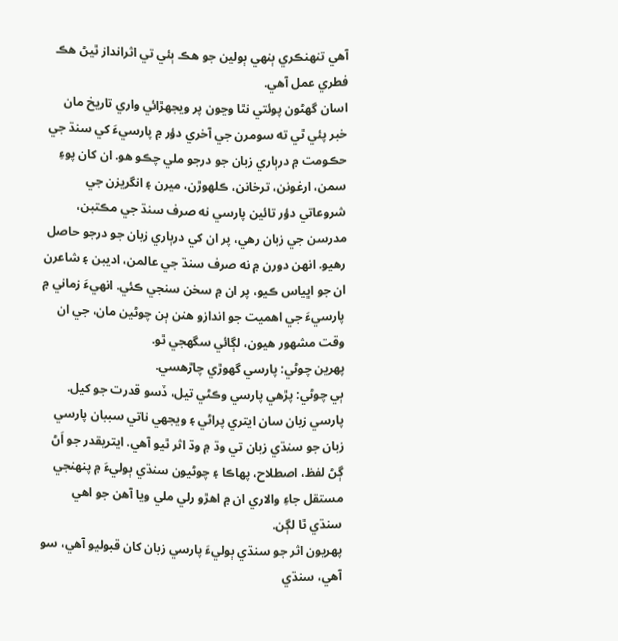آهي تنهنڪري ٻنهي ٻولين جو هڪ ٻئي تي اثرانداز ٿيڻ هڪ فطري عمل آھي.
اسان گهڻون پوئتي نٿا وڃون پر ويجهڙائي واري تاريخ مان خبر پئي ٿي ته سومرن جي آخري دؤر ۾ پارسيءَ کي سنڌ جي حڪومت ۾ درٻاري زبان جو درجو ملي چڪو هو. ان کان پوءِ سمن، ارغونن، ترخانن، ڪلهوڙن، ميرن ۽ انگريزن جي شروعاتي دؤر تائين پارسي نه صرف سنڌ جي مڪتبن، مدرسن جي زبان رهي، پر ان کي درٻاري زبان جو درجو حاصل رهيو. انهن دورن ۾ نه صرف سنڌ جي عالمن، اديبن ۽ شاعرن ان جو اڀياس ڪيو، پر ان ۾ سخن سنجي ڪئي. انهيءَ زماني ۾ پارسيءَ جي اهميت جو اندازو هنن ٻن چوڻين مان، جي ان وقت مشهور هيون، لڳائي سگهجي ٿو.
پهرين چوڻي: پارسي گهوڙي چاڙهسي.
ٻي چوڻي: پڙهي پارسي وڪڻي تيل، ڏسو قدرت جو کيل.
پارسي زبان سان ايتري پراڻي ۽ ويجهي ناتي سببان پارسي زبان جو سنڌي زبان تي وڌ ۾ وڌ اثر ٿيو آهي. ايتريقدر جو اَڻ ڳڻ لفظ، اصطلاح، پهاڪا ۽ چوڻيون سنڌي ٻوليءَ ۾ پنهنجي مستقل جاءِ والاري ان ۾ اهڙو رلي ملي ويا آهن جو اهي سنڌي ٿا لڳن.
پهريون اثر جو سنڌي ٻوليءَ پارسي زبان کان قبوليو آهي، سو آهي، سنڌي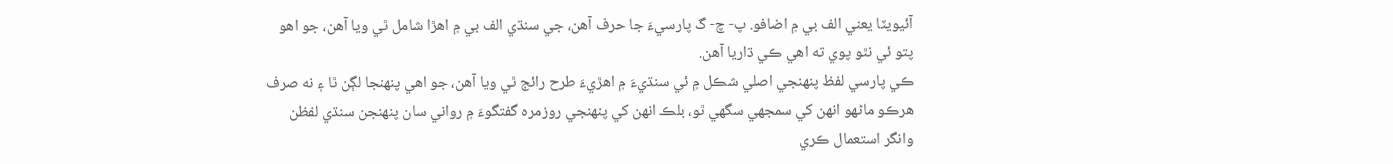آئيويٽا يعني الف بي ۾ اضافو. پ- چ- گ پارسيءَ جا حرف آهن، جي سنڌي الف بي ۾ اهڙا شامل ٿي ويا آهن، جو اهو پتو ئي نٿو پوي ته اهي ڪي ڌاريا آهن.
ڪي پارسي لفظ پنهنجي اصلي شڪل ۾ ئي سنڌيءَ ۾ اهڙيءَ طرح رائج ٿي ويا آهن، جو اهي پنهنجا لڳن ٿا ۽ نه صرف هرڪو ماڻهو انهن کي سمجهي سگهي ٿو، بلڪ انهن کي پنهنجي روزمره گفتگوءَ ۾ رواني سان پنهنجن سنڌي لفظن وانگر استعمال ڪري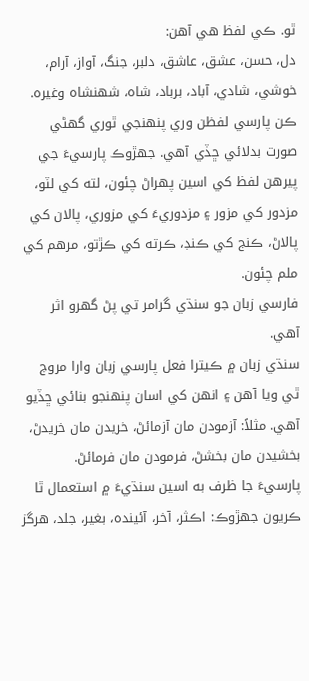ٿو. ڪي لفظ هي آهن:
دل، حسن، عشق، عاشق، دلبر، جنگ، آواز، آرام، خوشي، شادي، آباد، برباد، شاه، شهنشاه وغيره.
ڪن پارسي لفظن وري پنهنجي ٿوري گهڻي صورت بدلائي ڇڏي آهي. جهڙوڪ پارسيءَ جي پيرهن لفظ کي اسين پهراڻ چئون، لته کي لٽو، مزدور کي مزور ۽ مزدوريءَ کي مزوري، پالان کي پالاڻ، ڪنج کي ڪنڊ، ڪرته کي ڪڙتو، مرهم کي ملم چئون.
فارسي زبان جو سنڌي گرامر تي پڻ گهرو اثر آهي.
سنڌي زبان ۾ ڪيترا فعل پارسي زبان وارا مروج ٿي ويا آهن ۽ انهن کي اسان پنهنجو بنائي ڇڏيو آهي. مثلاً: آزمودن مان آزمائڻ، خريدن مان خريدڻ، بخشيدن مان بخشڻ، فرمودن مان فرمائڻ.
پارسيءَ جا ظرف به اسين سنڌيءَ ۾ استعمال ٿا ڪريون جهڙوڪ: اڪثر، آخر، آئينده، بغير، جلد، هرگز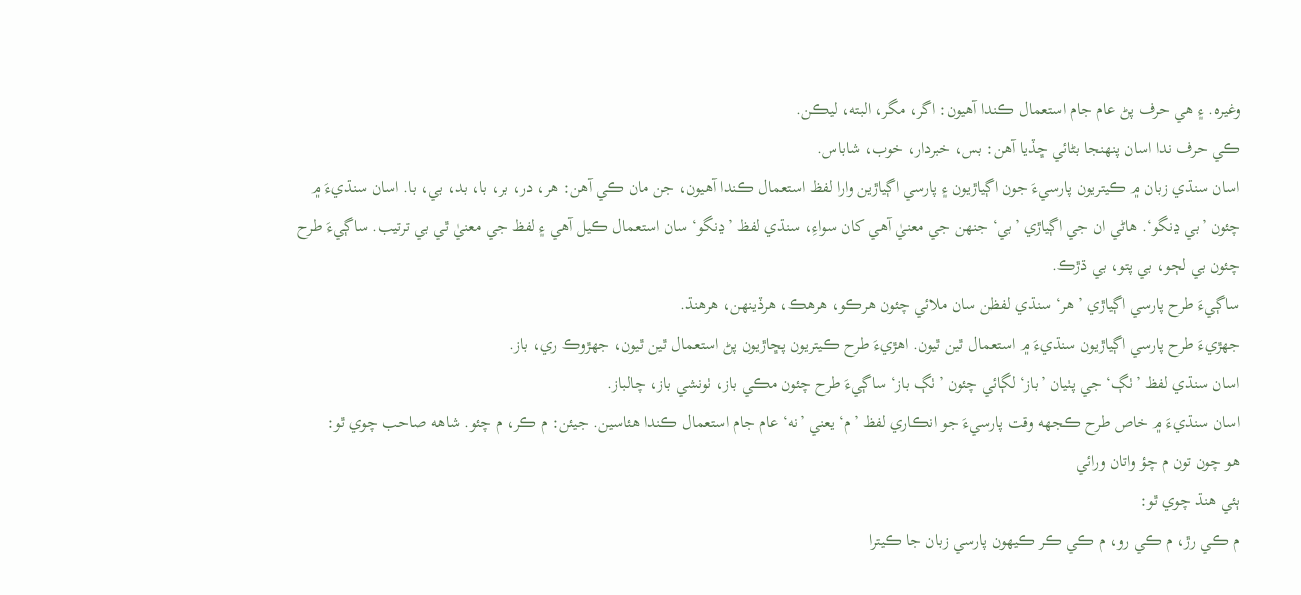وغيره. ۽ هي حرف پڻ عام جام استعمال ڪندا آهيون: اگر، مگر، البته، ليڪن.
ڪي حرف ندا اسان پنهنجا بڻائي ڇڏيا آهن: بس، خبردار، خوب، شاباس.
اسان سنڌي زبان ۾ ڪيتريون پارسيءَ جون اڳياڙيون ۽ پارسي اڳياڙين وارا لفظ استعمال ڪندا آهيون، جن مان ڪي آهن: هر، در، بر، با، بد، بي، با. اسان سنڌيءَ ۾ چئون ’بي ڍنگو‘. هاڻي ان جي اڳياڙي ’بي‘ جنهن جي معنيٰ آهي کان سواءِ، سنڌي لفظ ’ڍنگو‘ سان استعمال ڪيل آهي ۽ لفظ جي معنيٰ ٿي بي ترتيب. ساڳيءَ طرح چئون بي لڄو، بي پتو، بي ڌڙڪ.
ساڳيءَ طرح پارسي اڳياڙي ’هر‘ سنڌي لفظن سان ملائي چئون هرڪو، هرهڪ، هرڏينهن، هرهنڌ.
جهڙيءَ طرح پارسي اڳياڙيون سنڌيءَ ۾ استعمال ٿين ٿيون. اهڙيءَ طرح ڪيتريون پڇاڙيون پڻ استعمال ٿين ٿيون، جهڙوڪ ري، باز.
اسان سنڌي لفظ ’ٺڳ‘ جي پٺيان ’باز‘ لڳائي چئون ’ٺڳ باز‘ ساڳيءَ طرح چئون مڪي باز، ٺونشي باز، چالباز.
اسان سنڌيءَ ۾ خاص طرح ڪجهه وقت پارسيءَ جو انڪاري لفظ ’م‘ يعني ’نه‘ عام جام استعمال ڪندا هئاسين. جيئن: م ڪر، م چئو. شاهه صاحب چوي ٿو:
هو چون تون م چؤ واتان ورائي
ٻئي هنڌ چوي ٿو:
م ڪي رڙ، م ڪي رو، م ڪي ڪر ڪيهون پارسي زبان جا ڪيترا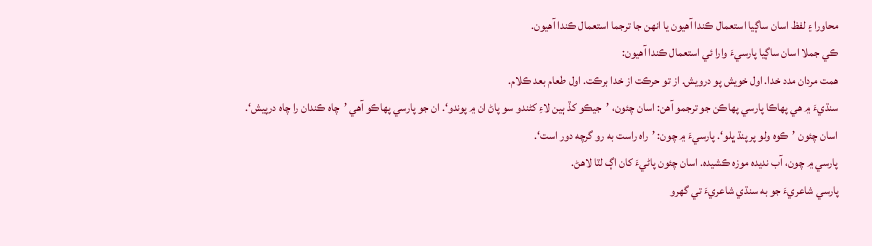محاورا ۽ لفظ اسان ساڳيا استعمال ڪندا آهيون يا انهن جا ترجما استعمال ڪندا آهيون.
ڪي جملا اسان ساڳيا پارسيءَ وارا ئي استعمال ڪندا آهيون:
همت مردان مدد خدا. اول خويش پو درويش. از تو حرڪت از خدا برڪت. اول طعام بعد ڪلام.
سنڌيءَ ۾ هي پهاڪا پارسي پهاڪن جو ترجمو آهن: اسان چئون، ’جيڪو کڏ ٻين لاءِ کڻندو سو پاڻ ان ۾ پوندو‘. ان جو پارسي پهاڪو آهي ’چاه ڪندان را چاه درپيش‘.
اسان چئون ’ڪوه ولو پر پنڌ ڀلو‘. پارسيءَ ۾ چون: ’راه راست به رو گرچه دور است‘.
پارسي ۾ چون، آب نديده موزه ڪشيده. اسان چئون پاڻيءَ کان اڳ لٽا لاهڻ.
پارسي شاعريءَ جو به سنڌي شاعريءَ تي گهرو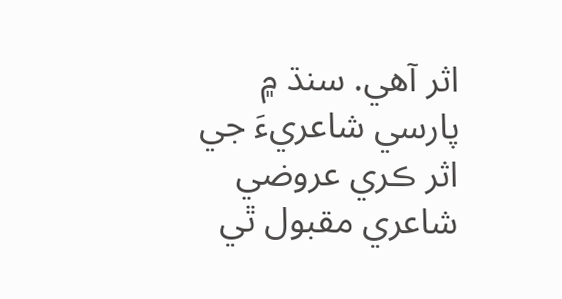اثر آهي. سنڌ ۾ پارسي شاعريءَ جي اثر ڪري عروضي شاعري مقبول ٿي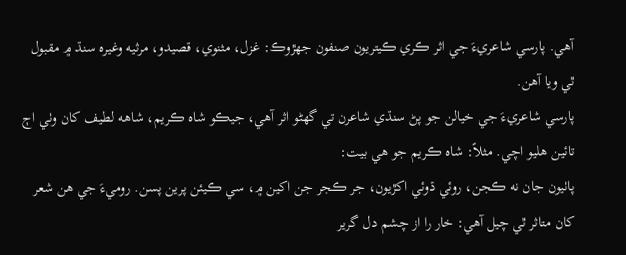آهي. پارسي شاعريءَ جي اثر ڪري ڪيتريون صنفون جهڙوڪ: غزل، مثنوي، قصيدو، مرثيه وغيره سنڌ ۾ مقبول ٿي ويا آهن.
پارسي شاعريءَ جي خيالن جو پڻ سنڌي شاعرن تي گهڻو اثر آهي، جيڪو شاه ڪريم، شاهه لطيف کان وٺي اڄ تائين هليو اچي. مثلاً: شاه ڪريم جو هي بيت:
پاٺيون جان نه ڪجن، روئي ڌوئي اکڙيون، جر ڪجر جن اکين ۾، سي ڪيئن پرين پسن. روميءَ جي هن شعر کان متاثر ٿي چيل آهي: خار را از چشم دل گرير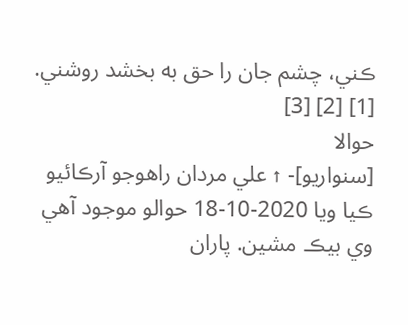ڪني، چشم جان را حق به بخشد روشني. [1] [2] [3]
حوالا
[سنواريو]- ↑ علي مردان راهوجو آرڪائيو ڪيا ويا 2020-10-18 حوالو موجود آهي وي بيڪ مشين. پاران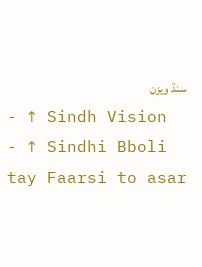سنڌ ويزن
- ↑ Sindh Vision
- ↑ Sindhi Bboli tay Faarsi to asar